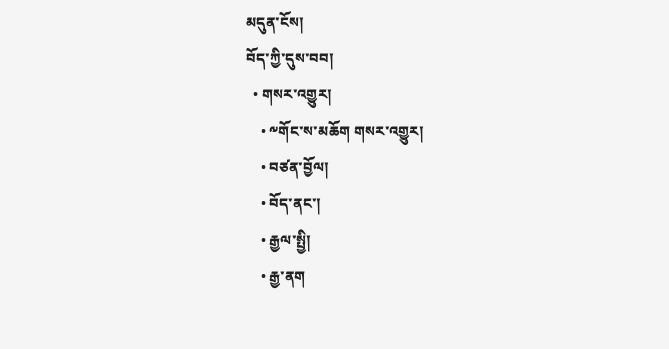མདུན་ངོས།
བོད་ཀྱི་དུས་བབ།
  • གསར་འགྱུར།
    • ༸གོང་ས་མཆོག གསར་འགྱུར།
    • བཙན་བྱོལ།
    • བོད་ནང་།
    • རྒྱལ་སྤྱི།
    • རྒྱ་ནག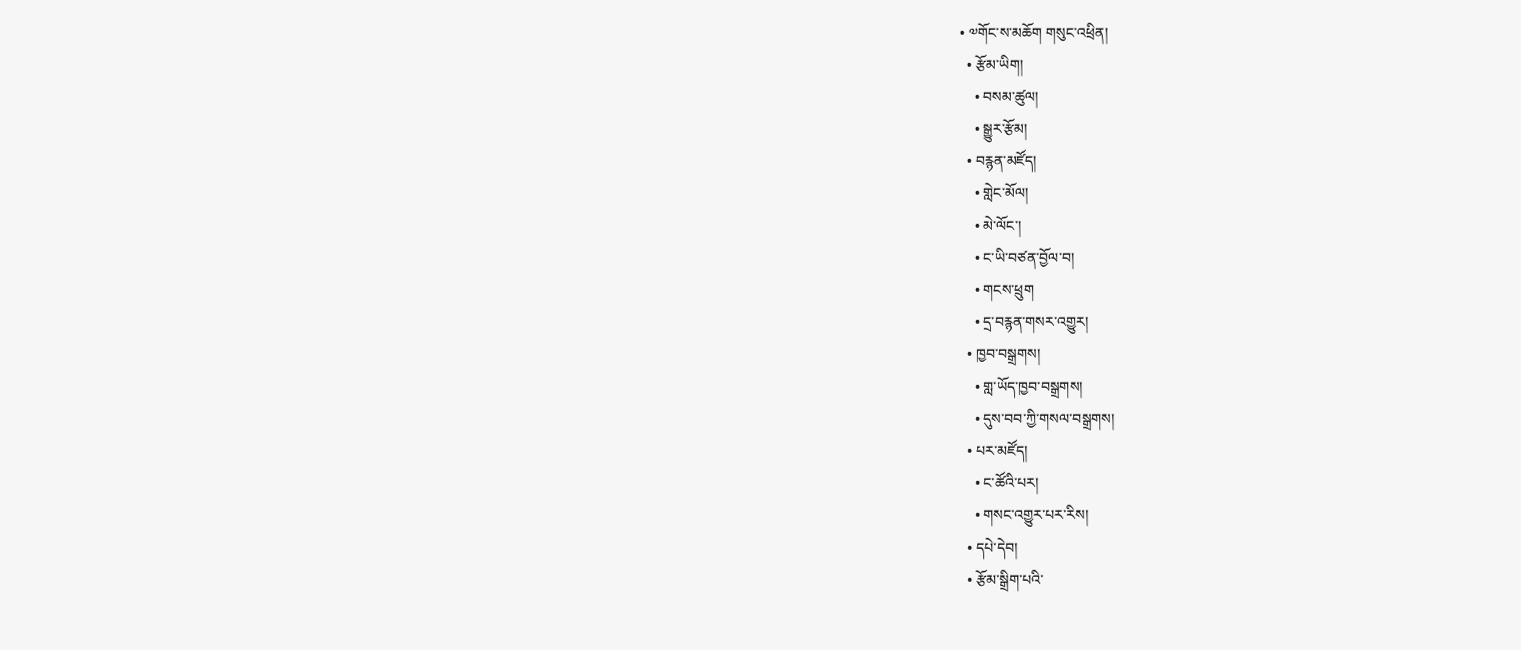• ༧གོང་ས་མཆོག གསུང་འཕྲིན།
  • རྩོམ་ཡིག།
    • བསམ་ཚུལ།
    • སྒྱུར་རྩོམ།
  • བརྙན་མཛོད།
    • གླེང་མོལ།
    • མེ་ལོང་།
    • ང་ཡི་བཙན་བྱོལ་བ།
    • གངས་ཕྲུག
    • དྲ་བརྙན་གསར་འགྱུར།
  • ཁྱབ་བསྒྲགས།
    • གླ་ཡོད་ཁྱབ་བསྒྲགས།
    • དུས་བབ་ཀྱི་གསལ་བསྒྲགས།
  • པར་མཛོད།
    • ང་ཚོའི་པར།
    • གསང་འགྱུར་པར་རིས།
  • དཔེ་དེབ།
  • རྩོམ་སྒྲིག་པའི་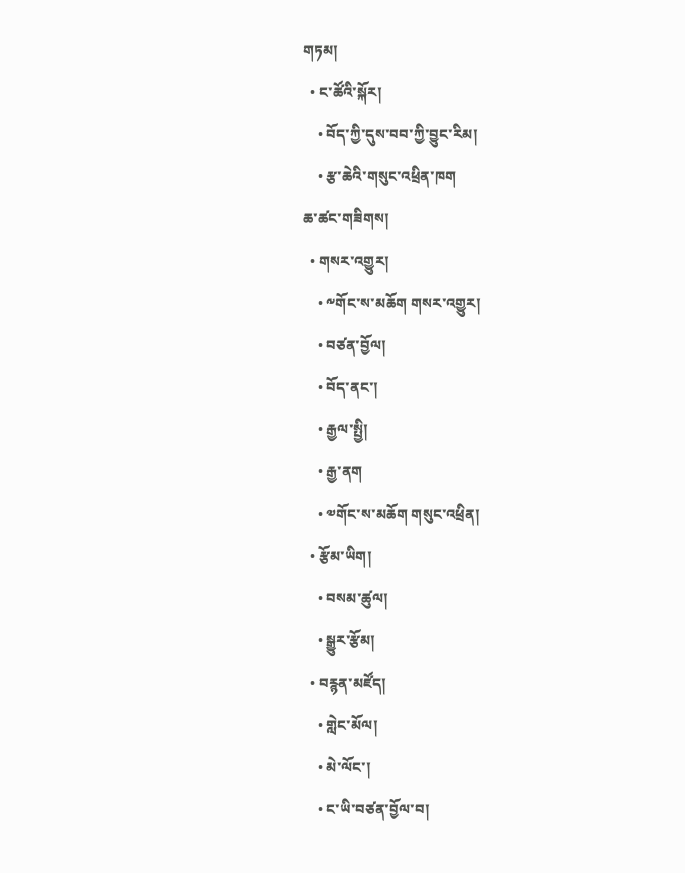གཏམ།
  • ང་ཚོའི་སྐོར།
    • བོད་ཀྱི་དུས་བབ་ཀྱི་བྱུང་རིམ།
    • རྩ་ཆེའི་གསུང་འཕྲིན་ཁག
ཆ་ཚང་གཟིགས།
  • གསར་འགྱུར།
    • ༸གོང་ས་མཆོག གསར་འགྱུར།
    • བཙན་བྱོལ།
    • བོད་ནང་།
    • རྒྱལ་སྤྱི།
    • རྒྱ་ནག
    • ༧གོང་ས་མཆོག གསུང་འཕྲིན།
  • རྩོམ་ཡིག།
    • བསམ་ཚུལ།
    • སྒྱུར་རྩོམ།
  • བརྙན་མཛོད།
    • གླེང་མོལ།
    • མེ་ལོང་།
    • ང་ཡི་བཙན་བྱོལ་བ།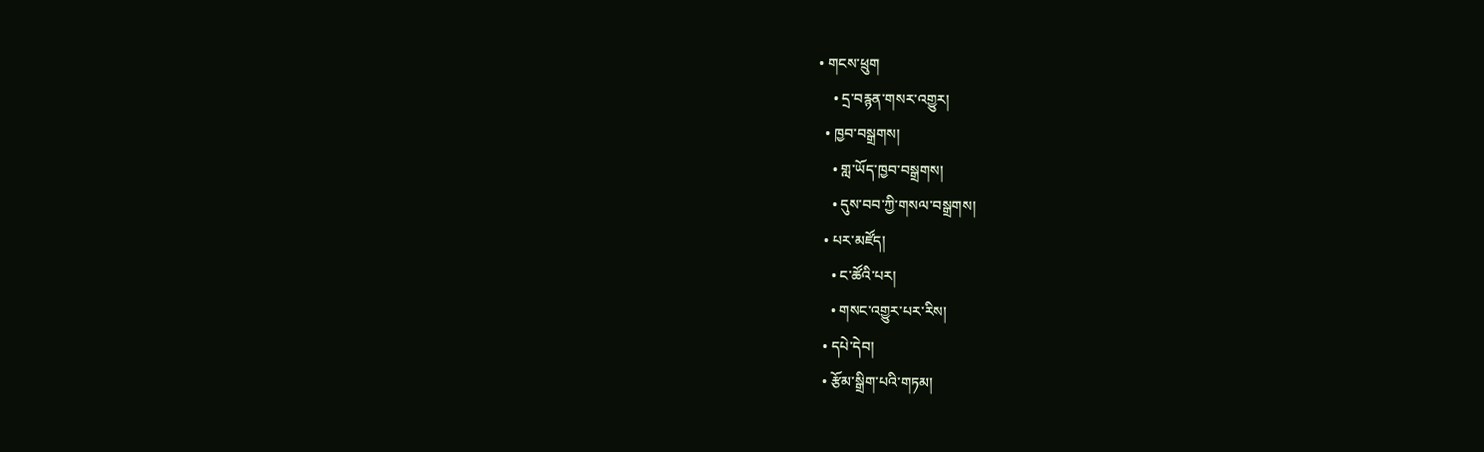• གངས་ཕྲུག
    • དྲ་བརྙན་གསར་འགྱུར།
  • ཁྱབ་བསྒྲགས།
    • གླ་ཡོད་ཁྱབ་བསྒྲགས།
    • དུས་བབ་ཀྱི་གསལ་བསྒྲགས།
  • པར་མཛོད།
    • ང་ཚོའི་པར།
    • གསང་འགྱུར་པར་རིས།
  • དཔེ་དེབ།
  • རྩོམ་སྒྲིག་པའི་གཏམ།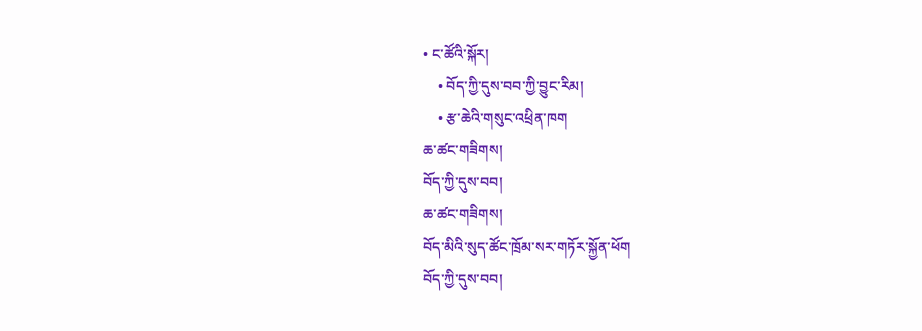• ང་ཚོའི་སྐོར།
    • བོད་ཀྱི་དུས་བབ་ཀྱི་བྱུང་རིམ།
    • རྩ་ཆེའི་གསུང་འཕྲིན་ཁག
ཆ་ཚང་གཟིགས།
བོད་ཀྱི་དུས་བབ།
ཆ་ཚང་གཟིགས།
བོད་མིའི་སུད་ཚོང་ཁྲོམ་སར་གཏོར་སྐྱོན་ཕོག
བོད་ཀྱི་དུས་བབ།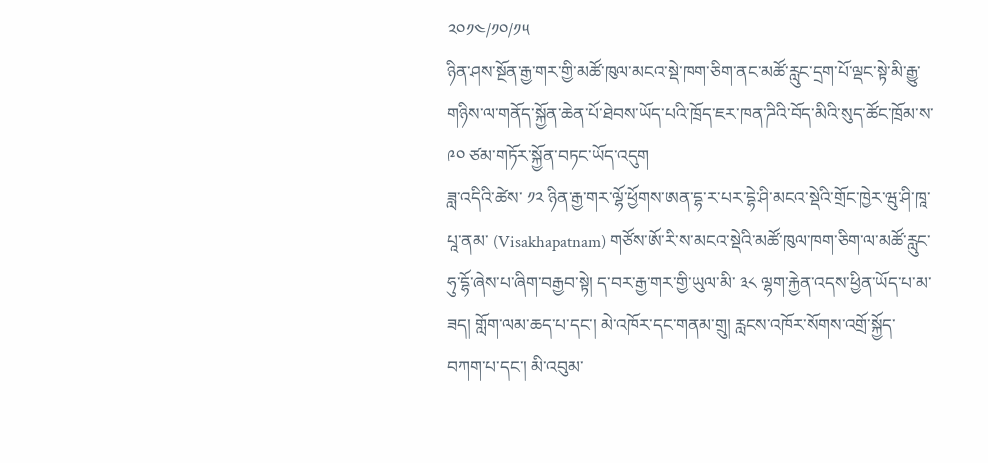༢༠༡༤/༡༠/༡༥
ཉིན་ཤས་སྔོན་རྒྱ་གར་གྱི་མཚོ་ཁུལ་མངའ་སྡེ་ཁག་ཅིག་ནང་མཚོ་རླུང་དྲག་པོ་ལྡང་སྟེ་མི་རྒྱུ་གཉིས་ལ་གནོད་སྐྱོན་ཆེན་པོ་ཐེབས་ཡོད་པའི་ཁྲོད་ཇར་ཁན་ཌིའི་བོད་མིའི་སུད་ཚོང་ཁྲོམ་ས་ ༩༠ ཙམ་གཏོར་སྐྱོན་བཏང་ཡོད་འདུག
ཟླ་འདིའི་ཚེས་ ༡༢ ཉིན་རྒྱ་གར་ལྷོ་ཕྱོགས་ཨན་དྷ་ར་པར་དྷེ་ཤི་མངའ་སྡེའི་གྲོང་ཁྱེར་ཝུ་ཤི་ཁཱ་པཱ་ནམ་ (Visakhapatnam) གཙོས་ཨོ་རི་ས་མངའ་སྡེའི་མཚོ་ཁུལ་ཁག་ཅིག་ལ་མཚོ་རླུང་ཧུ་དྷོ་ཞེས་པ་ཞིག་བརྒྱབ་སྟེ། ད་བར་རྒྱ་གར་གྱི་ཡུལ་མི་ ༣༨ ལྷག་རྐྱེན་འདས་ཕྱིན་ཡོད་པ་མ་ཟད། གློག་ལམ་ཆད་པ་དང་། མེ་འཁོར་དང་གནམ་གྲུ། རླངས་འཁོར་སོགས་འགྲོ་སྐྱོད་བཀག་པ་དང་། མི་འབུམ་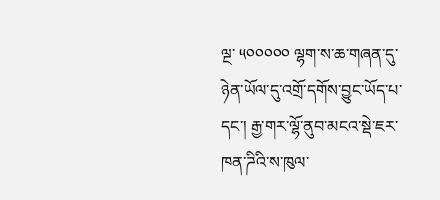ལྔ་ ༥༠༠༠༠༠ ལྷག་ས་ཆ་གཞན་དུ་ཉེན་ཡོལ་དུ་འགྲོ་དགོས་བྱུང་ཡོད་པ་དང་། རྒྱ་གར་ལྷོ་ནུབ་མངའ་སྡེ་ཇར་ཁན་ཌིའི་ས་ཁུལ་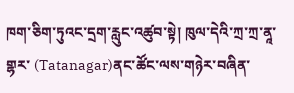ཁག་ཅིག་ཏུའང་དྲག་རླུང་འཚུབ་སྟེ། ཁུལ་དེའི་ཀྲ་ཀྲ་ནཱ་གྷར་ (Tatanagar)ནང་ཚོང་ལས་གཉེར་བཞིན་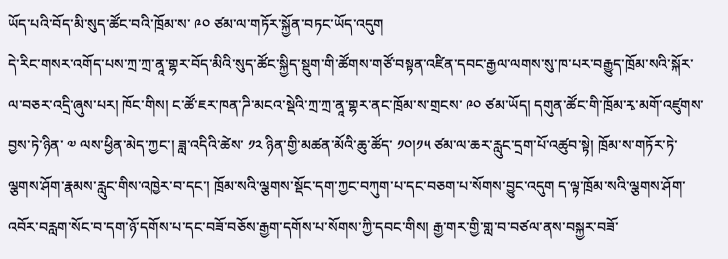ཡོད་པའི་བོད་མི་སུད་ཚོང་བའི་ཁྲོམ་ས་ ༩༠ ཙམ་ལ་གཏོར་སྐྱོན་བཏང་ཡོད་འདུག
དེ་རིང་གསར་འགོད་པས་ཀྲ་ཀྲ་ནཱ་གྷར་བོད་མིའི་སུད་ཚོང་སྐྱིད་སྡུག་གི་ཚོགས་གཙོ་བསྟན་འཛིན་དབང་རྒྱལ་ལགས་སུ་ཁ་པར་བརྒྱུད་ཁྲོམ་སའི་སྐོར་ལ་བཅར་འདྲི་ཞུས་པར། ཁོང་གིས། ང་ཚོ་ཇར་ཁན་ཌི་མངའ་སྡེའི་ཀྲ་ཀྲ་ནཱ་གྷར་ནང་ཁྲོམ་ས་གྲངས་ ༩༠ ཙམ་ཡོད། དགུན་ཚོང་གི་ཁྲོམ་རྭ་མགོ་འཛུགས་བྱས་ཏེ་ཉིན་ ༧ ལས་ཕྱིན་མེད་ཀྱང་། ཟླ་འདིའི་ཚེས་ ༡༢ ཉིན་གྱི་མཚན་མོའི་ཆུ་ཚོད་ ༡༠།༡༥ ཙམ་ལ་ཆར་རླུང་དྲག་པོ་འཚུབ་སྟེ། ཁྲོམ་ས་གཏོར་ཏེ་ལྕགས་ཤོག་རྣམས་རླུང་གིས་འཁྱེར་བ་དང་། ཁྲོམ་སའི་ལྕགས་སྡོང་དག་ཀྱང་བཀུག་པ་དང་བཅག་པ་སོགས་བྱུང་འདུག ད་ལྟ་ཁྲོམ་སའི་ལྕགས་ཤོག་འབོར་བརླག་སོང་བ་དག་ཉོ་དགོས་པ་དང་བཟོ་བཅོས་རྒྱག་དགོས་པ་སོགས་ཀྱི་དབང་གིས། རྒྱ་གར་གྱི་གླ་བ་བཙལ་ནས་བསྐྱར་བཟོ་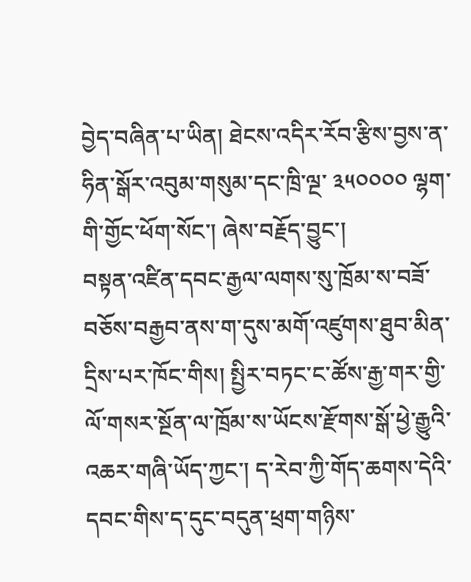བྱེད་བཞིན་པ་ཡིན། ཐེངས་འདིར་རོབ་རྩིས་བྱས་ན་ཧིན་སྒོར་འབུམ་གསུམ་དང་ཁྲི་ལྔ་ ༣༥༠༠༠༠ ལྷག་གི་གྱོང་ཕོག་སོང་། ཞེས་བརྗོད་བྱུང་།
བསྟན་འཛིན་དབང་རྒྱལ་ལགས་སུ་ཁྲོམ་ས་བཟོ་བཅོས་བརྒྱབ་ནས་ག་དུས་མགོ་འཛུགས་ཐུབ་མིན་དྲིས་པར་ཁོང་གིས། སྤྱིར་བཏང་ང་ཚོས་རྒྱ་གར་གྱི་ལོ་གསར་སྔོན་ལ་ཁྲོམ་ས་ཡོངས་རྫོགས་སྒོ་ཕྱེ་རྒྱུའི་འཆར་གཞི་ཡོད་ཀྱང་། ད་རེབ་ཀྱི་གོད་ཆགས་དེའི་དབང་གིས་ད་དུང་བདུན་ཕྲག་གཉིས་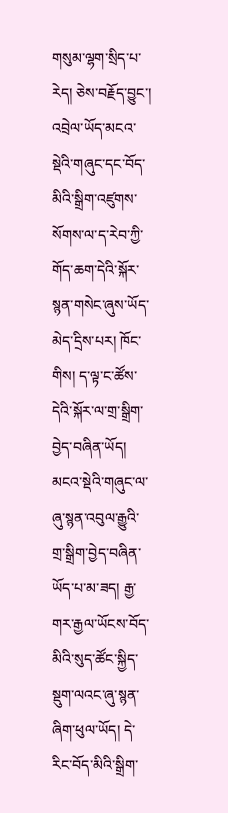གསུམ་ལྷག་སྲིད་པ་རེད། ཅེས་བརྗོད་བྱུང་།
འབྲེལ་ཡོད་མངའ་སྡེའི་གཞུང་དང་བོད་མིའི་སྒྲིག་འཛུགས་སོགས་ལ་ད་རེབ་ཀྱི་གོད་ཆག་དེའི་སྐོར་སྙན་གསེང་ཞུས་ཡོད་མེད་དྲིས་པར། ཁོང་གིས། ད་ལྟ་ང་ཚོས་དེའི་སྐོར་ལ་གྲ་སྒྲིག་བྱེད་བཞིན་ཡོད། མངའ་སྡེའི་གཞུང་ལ་ཞུ་སྙན་འབུལ་རྒྱུའི་གྲ་སྒྲིག་བྱེད་བཞིན་ཡོད་པ་མ་ཟད། རྒྱ་གར་རྒྱལ་ཡོངས་བོད་མིའི་སུད་ཚོང་སྐྱིད་སྡུག་ལའང་ཞུ་སྙན་ཞིག་ཕུལ་ཡོད། དེ་རིང་བོད་མིའི་སྒྲིག་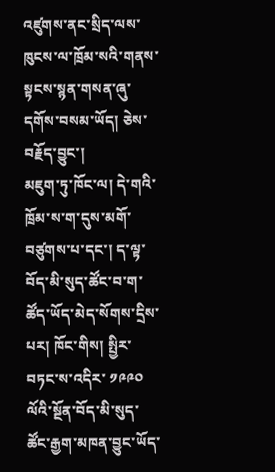འཛུགས་ནང་སྲིད་ལས་ཁུངས་ལ་ཁྲོམ་སའི་གནས་སྟངས་སྙན་གསན་ཞུ་དགོས་བསམ་ཡོད། ཅེས་བརྗོད་བྱུང་།
མཇུག་ཏུ་ཁོང་ལ། དེ་གའི་ཁྲོམ་ས་ག་དུས་མགོ་བཙུགས་པ་དང་། ད་ལྟ་བོད་མི་སུད་ཚོང་བ་ག་ཚོད་ཡོད་མེད་སོགས་དྲིས་པར། ཁོང་གིས། སྤྱིར་བཏང་ས་འདིར་ ༡༩༩༠ ལོའི་སྔོན་བོད་མི་སུད་ཚོང་རྒྱག་མཁན་བྱུང་ཡོད་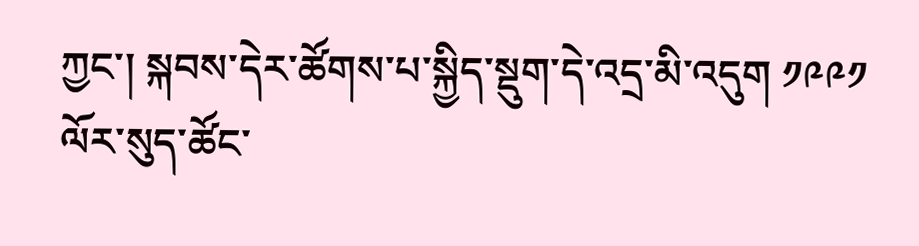ཀྱང་། སྐབས་དེར་ཚོགས་པ་སྐྱིད་སྡུག་དེ་འདྲ་མི་འདུག ༡༩༩༡ ལོར་སུད་ཚོང་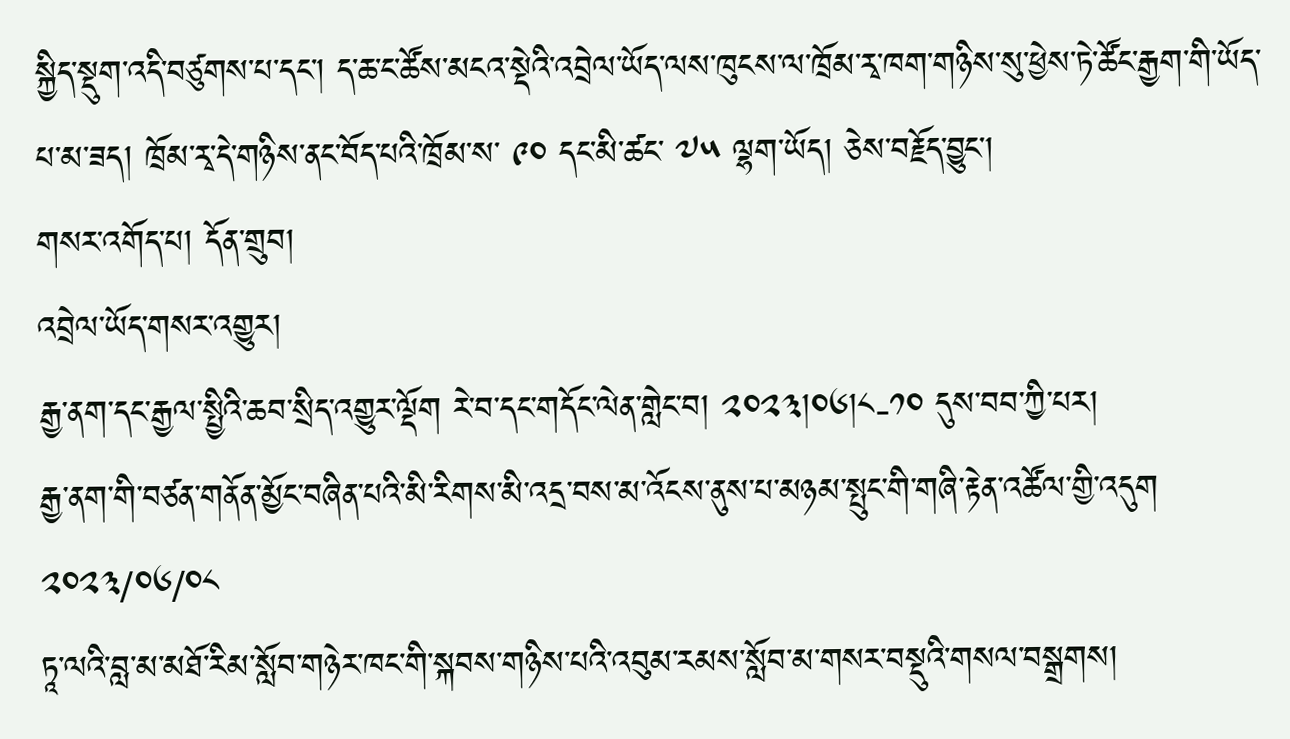སྐྱིད་སྡུག་འདི་བཙུགས་པ་དང་། ད་ཆ་ང་ཚོས་མངའ་སྡེའི་འབྲེལ་ཡོད་ལས་ཁུངས་ལ་ཁྲོམ་རྭ་ཁག་གཉིས་སུ་ཕྱེས་ཏེ་ཚོང་རྒྱག་གི་ཡོད་པ་མ་ཟད། ཁྲོམ་རྭ་དེ་གཉིས་ནང་བོད་པའི་ཁྲོམ་ས་ ༩༠ དང་མི་ཚང་ ༧༥ ལྷག་ཡོད། ཅེས་བརྗོད་བྱུང་།
གསར་འགོད་པ། དོན་གྲུབ།
འབྲེལ་ཡོད་གསར་འགྱུར།
རྒྱ་ནག་དང་རྒྱལ་སྤྱིའི་ཆབ་སྲིད་འགྱུར་ལྡོག རེ་བ་དང་གདོང་ལེན་གླེང་བ། ༢༠༢༣།༠༦།༨-༡༠ དུས་བབ་ཀྱི་པར།
རྒྱ་ནག་གི་བཙན་གནོན་མྱོང་བཞིན་པའི་མི་རིགས་མི་འདྲ་བས་མ་འོངས་ནུས་པ་མཉམ་སྤུང་གི་གཞི་རྟེན་འཚོལ་གྱི་འདུག
༢༠༢༣/༠༦/༠༨
ཏཱ་ལའི་བླ་མ་མཐོ་རིམ་སློབ་གཉེར་ཁང་གི་སྐབས་གཉིས་པའི་འབུམ་རམས་སློབ་མ་གསར་བསྡུའི་གསལ་བསྒྲགས།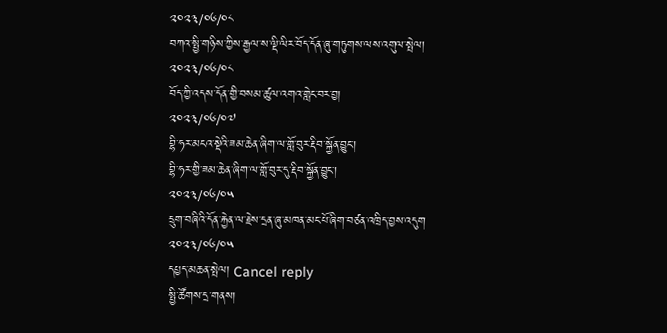༢༠༢༣/༠༦/༠༨
བཀའ་སྤྱི་གཉིས་ཀྱིས་རྒྱལ་ས་ལྡི་ལིར་བོད་དོན་ཞུ་གཏུགས་ལས་འགུལ་སྤེལ།
༢༠༢༣/༠༦/༠༨
བོད་ཀྱི་འདས་དོན་གྱི་བསམ་ཚུལ་འགའ་གླེང་བར་བྱ།
༢༠༢༣/༠༦/༠༧
བྷི་ཧར་མངའ་སྡེའི་ཟམ་ཆེན་ཞིག་ལ་གློ་བུར་རྡིབ་སྐྱོན་བྱུང་།
བྷི་ཧར་གྱི་ཟམ་ཆེན་ཞིག་ལ་གློ་བུར་དུ་རྡིབ་སྐྱོན་བྱུང་།
༢༠༢༣/༠༦/༠༥
དྲུག་བཞིའི་དོན་རྐྱེན་ལ་རྗེས་དྲན་ཞུ་མཁན་མང་པོ་ཞིག་བཙན་འཁྲིད་བྱས་འདུག
༢༠༢༣/༠༦/༠༥
དཔྱད་མཆན་སྤེལ། Cancel reply
སྤྱི་ཚོགས་དྲ་གནས།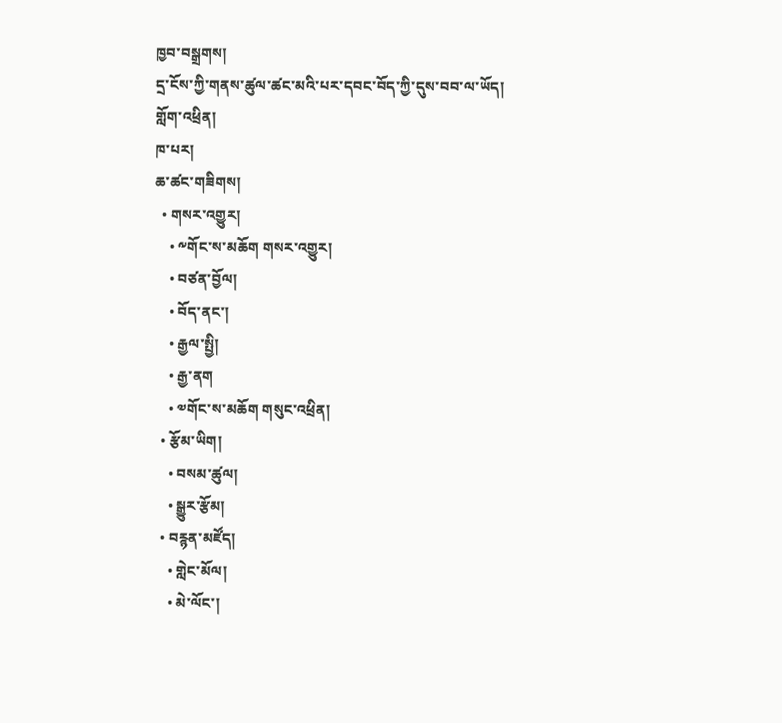ཁྱབ་བསྒྲགས།
དྲ་ངོས་ཀྱི་གནས་ཚུལ་ཚང་མའི་པར་དབང་བོད་ཀྱི་དུས་བབ་ལ་ཡོད།
གློག་འཕྲིན།
ཁ་པར།
ཆ་ཚང་གཟིགས།
  • གསར་འགྱུར།
    • ༸གོང་ས་མཆོག གསར་འགྱུར།
    • བཙན་བྱོལ།
    • བོད་ནང་།
    • རྒྱལ་སྤྱི།
    • རྒྱ་ནག
    • ༧གོང་ས་མཆོག གསུང་འཕྲིན།
  • རྩོམ་ཡིག།
    • བསམ་ཚུལ།
    • སྒྱུར་རྩོམ།
  • བརྙན་མཛོད།
    • གླེང་མོལ།
    • མེ་ལོང་།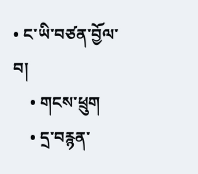• ང་ཡི་བཙན་བྱོལ་བ།
    • གངས་ཕྲུག
    • དྲ་བརྙན་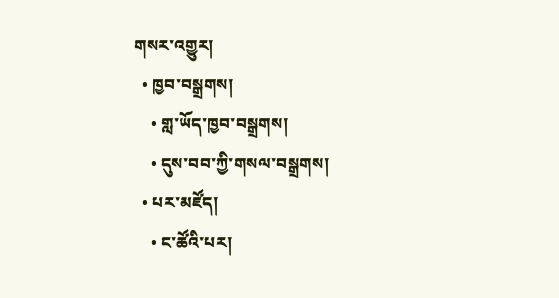གསར་འགྱུར།
  • ཁྱབ་བསྒྲགས།
    • གླ་ཡོད་ཁྱབ་བསྒྲགས།
    • དུས་བབ་ཀྱི་གསལ་བསྒྲགས།
  • པར་མཛོད།
    • ང་ཚོའི་པར།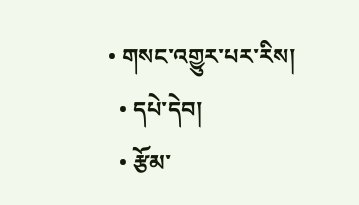• གསང་འགྱུར་པར་རིས།
  • དཔེ་དེབ།
  • རྩོམ་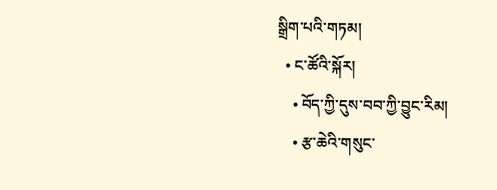སྒྲིག་པའི་གཏམ།
  • ང་ཚོའི་སྐོར།
    • བོད་ཀྱི་དུས་བབ་ཀྱི་བྱུང་རིམ།
    • རྩ་ཆེའི་གསུང་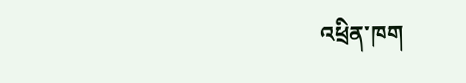འཕྲིན་ཁག